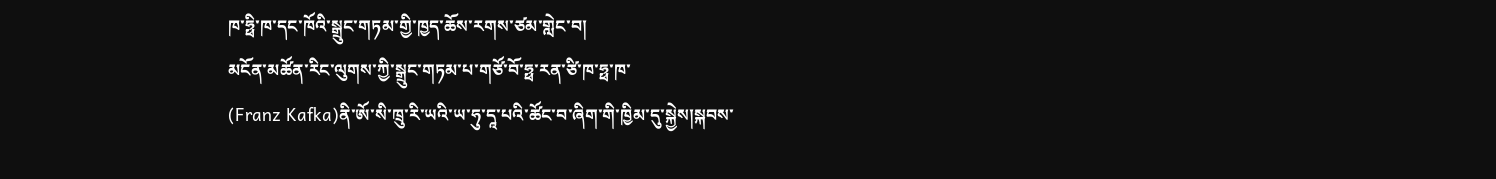ཁ་ཧྥི་ཁ་དང་ཁོའི་སྒྲུང་གཏམ་གྱི་ཁྱད་ཆོས་རགས་ཙམ་གླེང་བ།
མངོན་མཚོན་རིང་ལུགས་ཀྱི་སྒྲུང་གཏམ་པ་གཙོ་བོ་ཧྥ་རན་ཙི་ཁ་ཧྥ་ཁ་
(Franz Kafka)ནི་ཨོ་སི་ཁྲུ་རི་ཡའི་ཡ་ཧུ་དཱ་པའི་ཚོང་བ་ཞིག་གི་ཁྱིམ་དུ་སྐྱེས།སྐབས་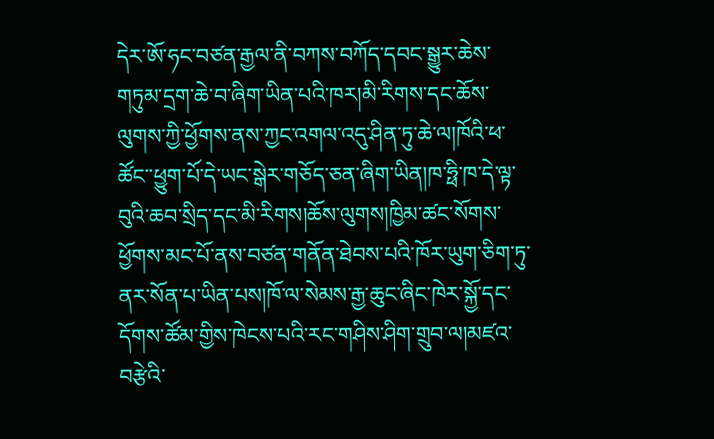དེར་ཨོ་ཧང་བཙན་རྒྱལ་ནི་བཀས་བཀོད་དབང་སྒྱུར་ཆེས་གཏུམ་དྲག་ཆེ་བ་ཞིག་ཡིན་པའི་ཁར།མི་རིགས་དང་ཆོས་ལུགས་ཀྱི་ཕྱོགས་ནས་ཀྱང་འགལ་འདུ་ཤིན་ཏུ་ཆེ་ལ།ཁོའི་ཕ་ཚོང་་ཕྱུག་པོ་དེ་ཡང་སྒེར་གཅོད་ཅན་ཞིག་ཡིན།ཁ་ཧྥི་ཁ་དེ་ལྟ་བུའི་ཆབ་སྲིད་དང་མི་རིགས།ཆོས་ལུགས།ཁྱིམ་ཚང་སོགས་ཕྱོགས་མང་པོ་ནས་བཙན་གནོན་ཐེབས་པའི་ཁོར་ཡུག་ཅིག་ཏུ་ནར་སོན་པ་ཡིན་པས།ཁོ་ལ་སེམས་རྒྱ་ཆུང་ཞིང་ཁེར་སྐྱོ་དང་དོགས་ཚོམ་གྱིས་ཁེངས་པའི་རང་གཤིས་ཤིག་གྲུབ་ལ།མཛའ་བརྩེའི་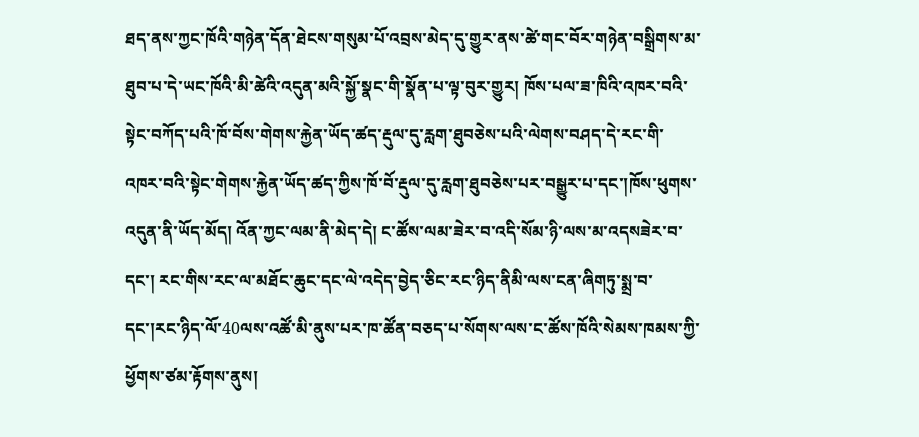ཐད་ནས་ཀྱང་ཁོའི་གཉེན་དོན་ཐེངས་གསུམ་པོ་འབྲས་མེད་དུ་གྱུར་ནས་ཚེ་གང་བོར་གཉེན་བསྒྲིགས་མ་ཐུབ་པ་དེ་ཡང་ཁོའི་མི་ཚེའི་འདུན་མའི་སྐྱོ་སྣང་གི་སྣོན་པ་ལྟ་བུར་གྱུར། ཁོས་པལ་ཟ་ཁིའི་འཁར་བའི་སྟེང་བཀོད་པའི་ཁོ་བོས་གེགས་རྐྱེན་ཡོད་ཚད་རྡུལ་དུ་རླག་ཐུབཅེས་པའི་ལེགས་བཤད་དེ་རང་གི་འཁར་བའི་སྟེང་གེགས་རྐྱེན་ཡོད་ཚད་ཀྱིས་ཁོ་བོ་རྡུལ་དུ་རླག་ཐུབཅེས་པར་བསྒྱུར་པ་དང་།ཁོས་ཕུགས་འདུན་ནི་ཡོད་མོད། འོན་ཀྱང་ལམ་ནི་མེད་དེ། ང་ཚོས་ལམ་ཟེར་བ་འདི་སོམ་ཉི་ལས་མ་འདསཟེར་བ་དང་། རང་གིས་རང་ལ་མཐོང་ཆུང་དང་ལེ་འདེད་བྱེད་ཅིང་རང་ཉིད་ནིམི་ལས་ངན་ཞིགཏུ་སྨྲ་བ་དང་།རང་ཉིད་ལོ་40ལས་འཚོ་མི་ནུས་པར་ཁ་ཚོན་བཅད་པ་སོགས་ལས་ང་ཚོས་ཁོའི་སེམས་ཁམས་ཀྱི་ཕྱོགས་ཙམ་རྟོགས་ནུས།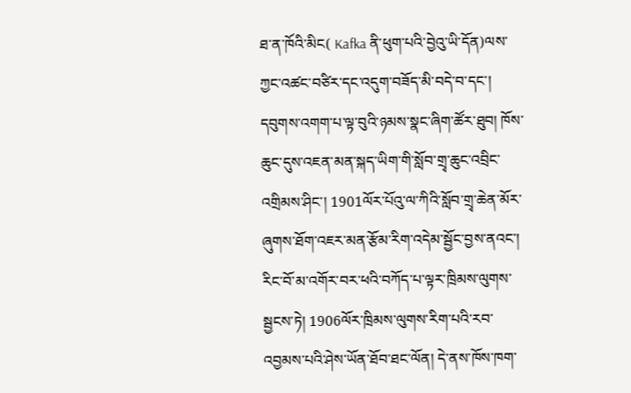ཐ་ན་ཁོའི་མིང( Kafka ནི་ཕུག་པའི་བྱེའུ་ཡི་དོན)ལས་ཀྱང་འཚང་བཙིར་དང་འདུག་བཟོད་མི་བདེ་བ་དང་། དབུགས་འགག་པ་ལྟ་བུའི་ཉམས་སྣང་ཞིག་ཚོར་ཐུབ། ཁོས་ཆུང་དུས་འཇན་མན་སྐད་ཡིག་གི་སློབ་གྲྭ་ཆུང་འབྲིང་འགྲིམས་ཤིང་། 1901ལོར་པོའུ་ལ་ཀིའི་སློབ་གྲྭ་ཆེན་མོར་ཞུགས་ཐོག་འཇར་མན་རྩོམ་རིག་འདེམ་སྦྱོང་བྱས་ནའང་། རིང་བོ་མ་འགོར་བར་ཕའི་བཀོད་པ་ལྟར་ཁྲིམས་ལུགས་སྦྱངས་ཏེ། 1906ལོར་ཁྲིམས་ལུགས་རིག་པའི་རབ་འབྱམས་པའི་ཤེས་ཡོན་ཐོབ་ཐང་ལོན། དེ་ནས་ཁོས་ཁག་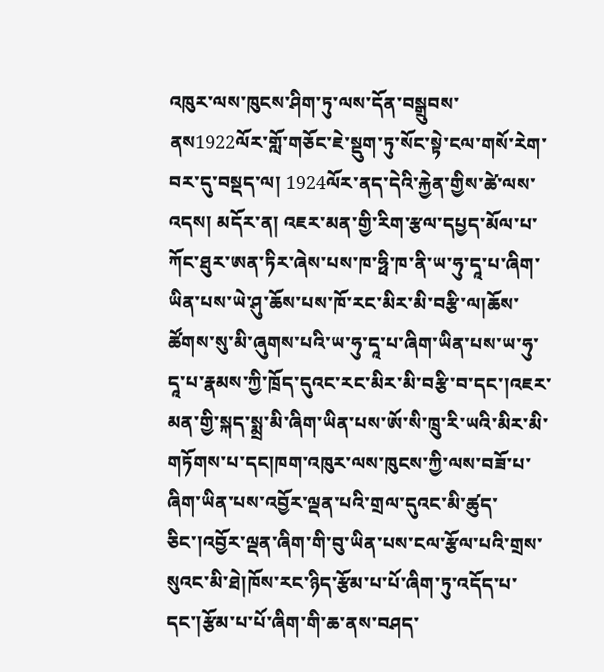འཁུར་ལས་ཁུངས་ཤིག་ཏུ་ལས་དོན་བསྒྲུབས་ནས1922ལོར་གློ་གཅོང་ཇེ་སྡུག་ཏུ་སོང་སྟེ་ངལ་གསོ་རེག་བར་དུ་བསྡད་ལ། 1924ལོར་ནད་དེའི་རྐྱེན་གྱིས་ཚེ་ལས་འདས། མདོར་ན། འཇར་མན་གྱི་རིག་རྩལ་དཔྱད་མོལ་པ་ཀོང་ཐུར་ཨན་ཏིར་ཞེས་པས་ཁ་ཧྥི་ཁ་ནི་ཡ་ཧུ་དཱ་པ་ཞིག་ཡིན་པས་ཡེ་ཤུ་ཆོས་པས་ཁོ་རང་མིར་མི་བརྩི་ལ།ཆོས་ཚོགས་སུ་མི་ཞུགས་པའི་ཡ་ཧུ་དཱ་པ་ཞིག་ཡིན་པས་ཡ་ཧུ་དཱ་པ་རྣམས་ཀྱི་ཁྲོད་དུའང་རང་མིར་མི་བརྩི་བ་དང་།འཇར་མན་གྱི་སྐད་སྨྲ་མི་ཞིག་ཡིན་པས་ཨོ་སི་ཁྲུ་རི་ཡའི་མིར་མི་གཏོགས་པ་དང།ཁག་འཁུར་ལས་ཁུངས་ཀྱི་ལས་བཟོ་པ་ཞིག་ཡིན་པས་འབྱོར་ལྡན་པའི་གྲལ་དུའང་མི་ཚུད་ཅིང་།འབྱོར་ལྡན་ཞིག་གི་བུ་ཡིན་པས་ངལ་རྩོལ་པའི་གྲས་སུའང་མི་ཐེ།ཁོས་རང་ཉིད་རྩོམ་པ་པོ་ཞིག་ཏུ་འདོད་པ་དང་།རྩོམ་པ་པོ་ཞིག་གི་ཆ་ནས་བཤད་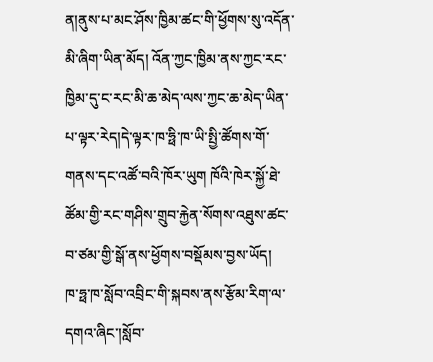ན།ནུས་པ་མང་ཤོས་ཁྱིམ་ཚང་གི་ཕྱོགས་སུ་འདོན་མི་ཞིག་ཡིན་མོད། འོན་ཀྱང་ཁྱིམ་ནས་ཀྱང་རང་ཁྱིམ་དུ་ང་རང་མི་ཆ་མེད་ལས་ཀྱང་ཆ་མེད་ཡིན་པ་ལྟར་རེད།དེ་ལྟར་ཁ་ཧྥི་ཁ་ཡི་སྤྱི་ཚོགས་གོ་གནས་དང་འཚོ་བའི་ཁོར་ཡུག ཁོའི་ཁེར་སྐྱོ་ཐེ་ཚོམ་གྱི་རང་གཤིས་གྲུབ་རྐྱེན་སོགས་འཐུས་ཚང་བ་ཙམ་གྱི་སྒོ་ནས་ཕྱོགས་བསྡོམས་བྱས་ཡོད།
ཁ་ཧྥ་ཁ་སློབ་འབྲིང་གི་སྐབས་ནས་རྩོམ་རིག་ལ་དགའ་ཞིང་།སློབ་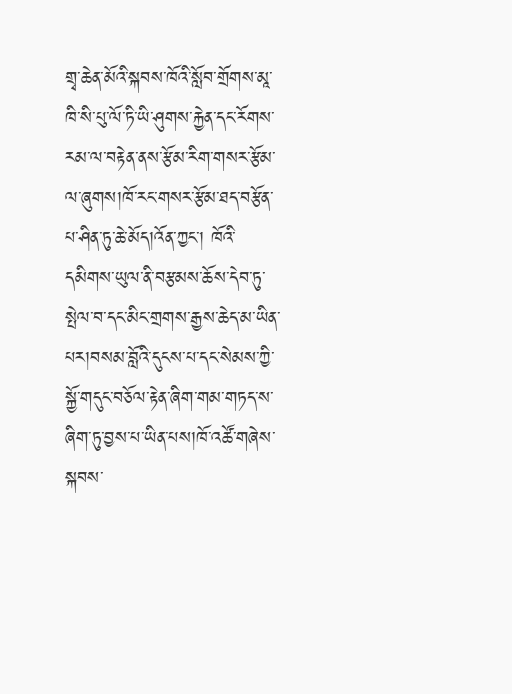གྲྭ་ཆེན་མོའི་སྐབས་ཁོའི་སློབ་གྲོགས་མཱ་ཁི་སི་པུ་ལོ་ཏི་ཡི་ཤུགས་རྐྱེན་དང་རོགས་རམ་ལ་བརྟེན་ནས་རྩོམ་རིག་གསར་རྩོམ་ལ་ཞུགས།ཁོ་རང་གསར་རྩོམ་ཐད་བརྩོན་པ་ཤིན་ཏུ་ཆེ་མོད།འོན་ཀྱང་། ཁོའི་དམིགས་ཡུལ་ནི་བརྩམས་ཆོས་དེབ་ཏུ་སྤེལ་བ་དང་མིང་གྲགས་རྒྱས་ཆེད་མ་ཡིན་པར།བསམ་བློའི་དུངས་པ་དང་སེམས་ཀྱི་སྐྱོ་གདུང་བཅོལ་རྟེན་ཞིག་གམ་གཏད་ས་ཞིག་ཏུ་བྱས་པ་ཡིན་པས།ཁོ་འཚོ་གཞེས་སྐབས་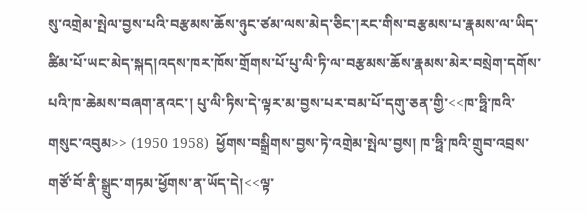སུ་འགྲེམ་སྤེལ་བྱས་པའི་བརྩམས་ཆོས་ཉུང་ཙམ་ལས་མེད་ཅིང་།རང་གིས་བརྩམས་པ་རྣམས་ལ་ཡིད་ཚིམ་པོ་ཡང་མེད་སྐད།འདས་ཁར་ཁོས་གྲོགས་པོ་པུ་ལི་ཏི་ལ་བརྩམས་ཆོས་རྣམས་མེར་བསྲེག་དགོས་པའི་ཁ་ཆེམས་བཞག་ནའང་། པུ་ལི་ཏིས་དེ་ལྟར་མ་བྱས་པར་བམ་པོ་དགུ་ཅན་གྱི་<<ཁ་ཧྥི་ཁའི་གསུང་འབུམ>> (1950 1958)  ཕྱོགས་བསྒྲིགས་བྱས་ཏེ་འགྲེམ་སྤེལ་བྱས། ཁ་ཧྥི་ཁའི་གྲུབ་འབྲས་གཙོ་བོ་ནི་སྒྲུང་གཏམ་ཕྱོགས་ན་ཡོད་དེ།<<ལྟ་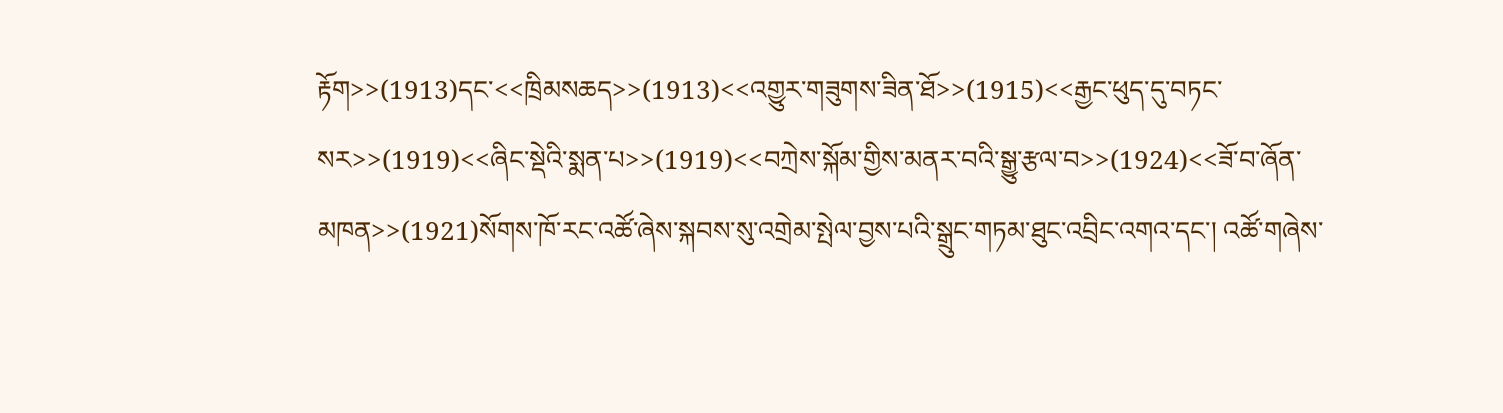རྟོག>>(1913)དང་<<ཁྲིམསཆད>>(1913)<<འགྱུར་གཟུགས་ཟིན་ཐོ>>(1915)<<རྒྱང་ཕུད་དུ་བཏང་སར>>(1919)<<ཞིང་སྡེའི་སྨན་པ>>(1919)<<བཀྲེས་སྐོམ་གྱིས་མནར་བའི་སྒྱུ་རྩལ་བ>>(1924)<<ཟོ་བ་ཞོན་མཁན>>(1921)སོགས་ཁོ་རང་འཚོ་ཞེས་སྐབས་སུ་འགྲེམ་སྤེལ་བྱས་པའི་སྒྲུང་གཏམ་ཐུང་འབྲིང་འགའ་དང་། འཚོ་གཞེས་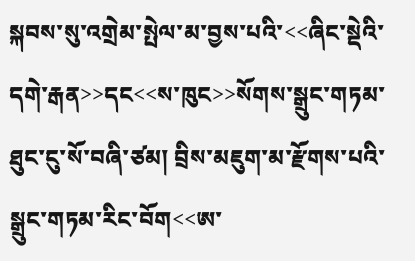སྐབས་སུ་འགྲེམ་སྤེལ་མ་བྱས་པའི་<<ཞིང་སྡེའི་དགེ་རྒན>>དང<<ས་ཁུང>>སོགས་སྒྲུང་གཏམ་ཐུང་ངུ་སོ་བཞི་ཙམ། བྲིས་མཇུག་མ་རྫོགས་པའི་སྒྲུང་གཏམ་རིང་བོག<<ཨ་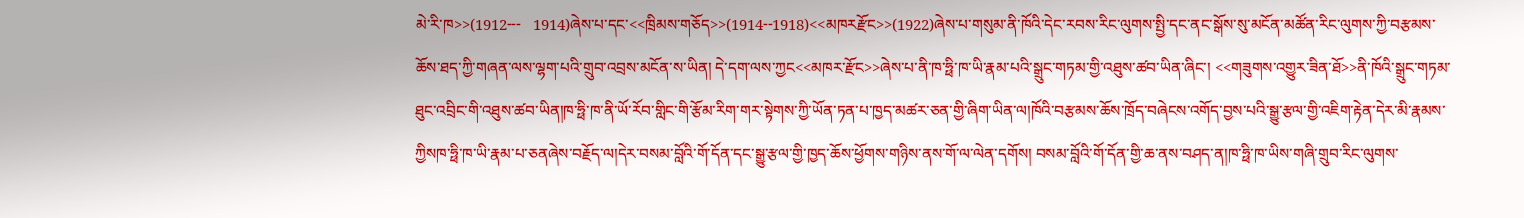མེ་རི་ཁ>>(1912---   1914)ཞེས་པ་དང་<<ཁྲིམས་གཅོད>>(1914--1918)<<མཁརརྫོང>>(1922)ཞེས་པ་གསུམ་ནི་ཁོའི་དེང་རབས་རིང་ལུགས་སྤྱི་དང་ནང་སྒོས་སུ་མངོན་མཚོན་རིང་ལུགས་ཀྱི་བརྩམས་ཆོས་ཐད་ཀྱི་གཞན་ལས་ལྷག་པའི་གྲུབ་འབྲས་མངོན་ས་ཡིན། དེ་དག་ལས་ཀྱང<<མཁར་རྫོང>>ཞེས་པ་ནི་ཁ་ཧྥི་ཁ་ཡི་རྣམ་པའི་སྒྲུང་གཏམ་གྱི་འཐུས་ཚབ་ཡིན་ཞིང་། <<གཟུགས་འགྱུར་ཟིན་ཐོ>>ནི་ཁོའི་སྒྲུང་གཏམ་ཐུང་འབྲིང་གི་འཐུས་ཚབ་ཡིན།ཁ་ཧྥི་ཁ་ནི་ཡོ་རོབ་གླིང་གི་རྩོམ་རིག་གར་སྟེགས་ཀྱི་ཡོན་ཏན་པ་ཁྱད་མཚར་ཅན་གྱི་ཞིག་ཡིན་ལ།ཁོའི་བརྩམས་ཆོས་ཁྲོད་བཞེངས་འགོད་བྱས་པའི་སྒྱུ་རྩལ་གྱི་འཇིག་རྟེན་དེར་མི་རྣམས་ཀྱིསཁ་ཧྥི་ཁ་ཡི་རྣམ་པ་ཅནཞེས་བརྗོད་ལ།དེར་བསམ་བློའི་གོ་དོན་དང་སྒྱུ་རྩལ་གྱི་ཁྱད་ཆོས་ཕྱོགས་གཉིས་ནས་གོ་ལ་ལེན་དགོས། བསམ་བློའི་གོ་དོན་གྱི་ཆ་ནས་བཤད་ན།ཁ་ཧྥི་ཁ་ཡིས་གཞི་གྲུབ་རིང་ལུགས་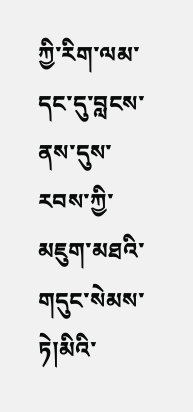ཀྱི་རིག་ལམ་དང་དུ་བླངས་ནས་དུས་རབས་ཀྱི་མཇུག་མཐའི་གདུང་སེམས་ཏེ།མིའི་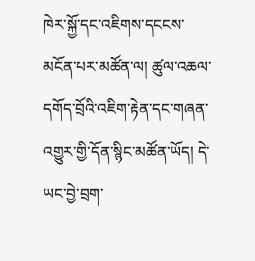ཁེར་སྐྱོ་དང་འཇིགས་དངངས་མངོན་པར་མཚོན་ལ། ཚུལ་འཆལ་དགོད་བྲོའི་འཇིག་རྟེན་དང་གཞན་འགྱུར་གྱི་དོན་སྙིང་མཚོན་ཡོད། དེ་ཡང་བྱེ་བྲག་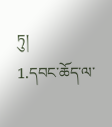ཏུ།
1.དབང་ཆོད་ལ་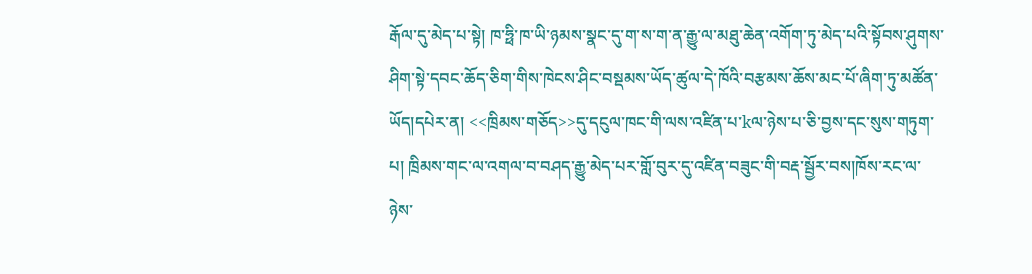རྒོལ་དུ་མེད་པ་སྟེ། ཁ་ཧྥི་ཁ་ཡི་ཉམས་སྣང་དུ་ག་ས་ག་ན་རྒྱུ་ལ་མཐུ་ཆེན་འགོག་ཏུ་མེད་པའི་སྟོབས་ཤུགས་ཤིག་སྟེ་དབང་ཆོད་ཅིག་གིས་ཁེངས་ཤིང་བསྡམས་ཡོད་ཚུལ་དེ་ཁོའི་བརྩམས་ཆོས་མང་པོ་ཞིག་ཏུ་མཚོན་ཡོད།དཔེར་ན། <<ཁྲིམས་གཅོད>>དུ་དངུལ་ཁང་གི་ལས་འཛིན་པ་kལ་ཉེས་པ་ཅི་བྱས་དང་སུས་གཏུག་པ། ཁྲིམས་གང་ལ་འགལ་བ་བཤད་རྒྱུ་མེད་པར་གློ་བུར་དུ་འཛིན་བཟུང་གི་བརྡ་སྦྱོར་བས།ཁོས་རང་ལ་ཉེས་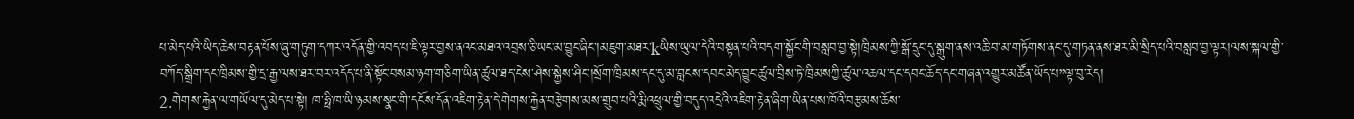པ་མེད་པའི་ཡིད་ཆེས་བརྟན་པོས་ཞུ་གཏུག་དཀར་འདོན་གྱི་འབད་པ་ཇི་ལྟར་བྱས་ནའང་མཐའ་འབྲས་ཅི་ཡང་མ་བྱུང་ཞིང་།མཇུག་མཐར་kཡིས་ཡུལ་དེའི་བསྟན་པའི་བདག་སྐྱོང་གི་བསླབ་བྱ་སྟེ།ཁྲིམས་ཀྱི་སྒོ་དྲུང་དུ་སྒུག་ནས་འཆི་བ་མ་གཏོགས་ནང་དུ་གཏན་ནས་ཐར་མི་སྲིད་པའི་བསླབ་བྱ་ལྟར།ལས་སྐལ་གྱི་བཀོད་སྒྲིག་དང་ཁྲིམས་གྱི་དྲ་རྒྱ་ལས་ཐར་བར་འདོད་པ་ནི་སྟོང་བསམ་ཉག་གཅིག་ཡིན་ཚུལ་ཐད་ངེས་ཤེས་སྐྱེས་ཤིང་།སྲོག་ཁྲིམས་དང་དུ་མ་བླངས་དབང་མེད་བྱུང་ཚུལ་བྲིས་ཏེ་ཁྲིམསཀྱི་ཚུལ་འཆལ་དང་དབང་ཆོད་དང་གཞན་འགྱུར་མཚོན་ཡོད་པ”ལྟ་བུ་རེད།
2.གེགས་རྐྱེན་ལ་གཡོལ་དུ་མེད་པ་སྟེ། ཁ་ཧྥི་ཁ་ཡི་ཉམས་སྣང་གི་དངོས་དོན་འཇིག་རྟེན་དེ་གེགས་རྐྱེན་བརྩེགས་མས་གྲུབ་པའི་རྨི་འཕྲུལ་གྱི་བདུད་འདྲེའི་འཇིག་རྟེན་ཞིག་ཡིན་པས་ཁོའི་བརྩམས་ཆོས་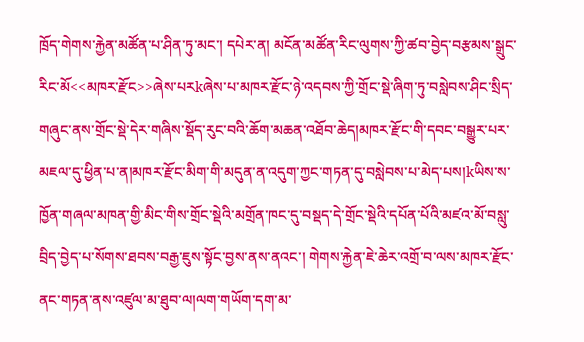ཁྲོད་གེགས་རྐྱེན་མཚོན་པ་ཤིན་ཏུ་མང་། དཔེར་ན། མངོན་མཚོན་རིང་ལུགས་ཀྱི་ཚབ་བྱེད་བརྩམས་སྒྲུང་རིང་མོ<<མཁར་རྫོང>>ཞེས་པརkཞེས་པ་མཁར་རྫོང་ཉེ་འདབས་ཀྱི་གྲོང་སྡེ་ཞིག་ཏུ་བསླེབས་ཤིང་སྲིད་གཞུང་ནས་གྲོང་སྡེ་དེར་གཞིས་སྡོད་རུང་བའི་ཆོག་མཆན་འཐོབ་ཆེད།མཁར་རྫོང་གི་དབང་བསྒྱུར་པར་མཇལ་དུ་ཕྱིན་པ་ན།མཁར་རྫོང་མིག་གི་མདུན་ན་འདུག་ཀྱང་གཏན་དུ་བསླེབས་པ་མེད་པས།kཡིས་ས་ཁྱོན་གཞལ་མཁན་གྱི་མིང་གིས་གྲོང་སྡེའི་མགྲོན་ཁང་དུ་བསྡད་དེ་གྲོང་སྡེའི་དཔོན་པོའི་མཛའ་མོ་བསླུ་བྲིད་བྱེད་པ་སོགས་ཐབས་བརྒྱ་ཇུས་སྟོང་བྱས་ནས་ནའང་། གེགས་རྐྱེན་ཇེ་ཆེར་འགྲོ་བ་ལས་མཁར་རྫོང་ནང་གཏན་ནས་འཛུལ་མ་ཐུབ་ལ།ལག་གཡོག་དག་མ་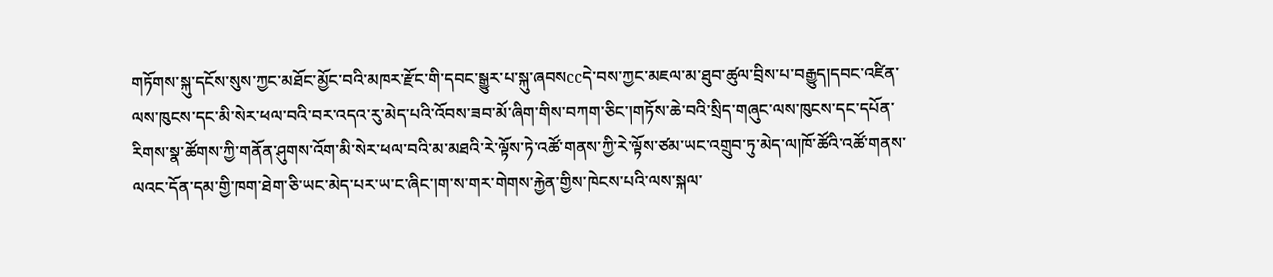གཏོགས་སྐུ་དངོས་སུས་ཀྱང་མཐོང་མྱོང་བའི་མཁར་རྫོང་གི་དབང་སྒྱུར་པ་སྐུ་ཞབསccདེ་བས་ཀྱང་མཇལ་མ་ཐུབ་ཚུལ་བྲིས་པ་བརྒྱུད།དབང་འཛིན་ལས་ཁུངས་དང་མི་སེར་ཕལ་བའི་བར་འདའ་རུ་མེད་པའི་འོབས་ཟབ་མོ་ཞིག་གིས་བཀག་ཅིང་།གཏོས་ཆེ་བའི་སྲིད་གཞུང་ལས་ཁུངས་དང་དཔོན་རིགས་སྣ་ཚོགས་ཀྱི་གནོན་ཤུགས་འོག་མི་སེར་ཕལ་བའི་མ་མཐའི་རེ་ལྟོས་ཏེ་འཚོ་གནས་ཀྱི་རེ་ལྟོས་ཙམ་ཡང་འགྲུབ་ཏུ་མེད་ལ།ཁོ་ཚོའི་འཚོ་གནས་ལའང་དོན་དམ་གྱི་ཁག་ཐེག་ཅི་ཡང་མེད་པར་ཡ་ང་ཞིང་།ག་ས་གར་གེགས་རྐྱེན་གྱིས་ཁེངས་པའི་ལས་སྐལ་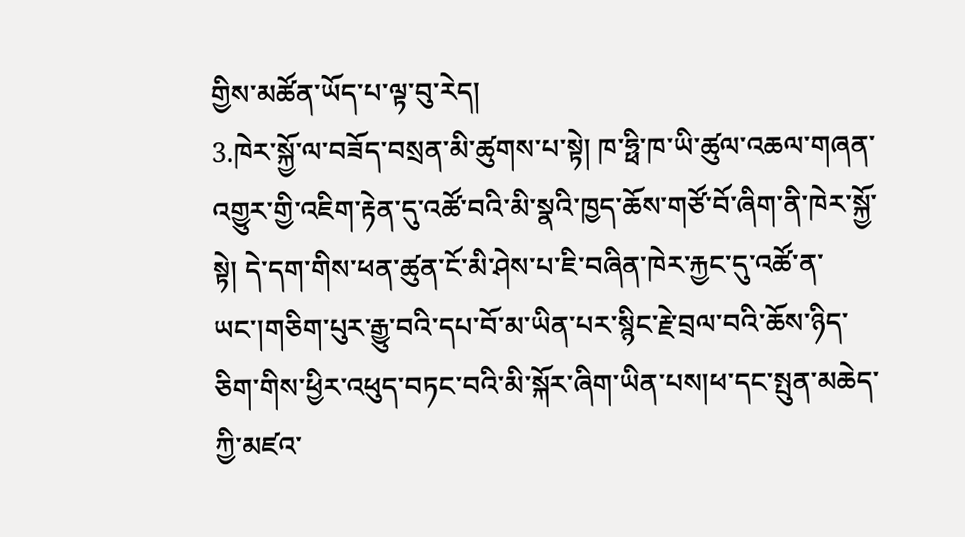གྱིས་མཚོན་ཡོད་པ་ལྟ་བུ་རེད།
3.ཁེར་སྐྱོ་ལ་བཟོད་བསྲན་མི་ཚུགས་པ་སྟེ། ཁ་ཧྥི་ཁ་ཡི་ཚུལ་འཆལ་གཞན་འགྱུར་གྱི་འཇིག་རྟེན་དུ་འཚོ་བའི་མི་སྣའི་ཁྱད་ཆོས་གཙོ་བོ་ཞིག་ནི་ཁེར་སྐྱོ་སྟེ། དེ་དག་གིས་ཕན་ཚུན་ངོ་མི་ཤེས་པ་ཇི་བཞིན་ཁེར་རྐྱང་དུ་འཚོ་ན་ཡང་།གཅིག་པུར་རྒྱུ་བའི་དཔ་བོ་མ་ཡིན་པར་སྙིང་རྗེ་བྲལ་བའི་ཆོས་ཉིད་ཅིག་གིས་ཕྱིར་འཕུད་བཏང་བའི་མི་སྐོར་ཞིག་ཡིན་པས།ཕ་དང་སྤུན་མཆེད་ཀྱི་མཛའ་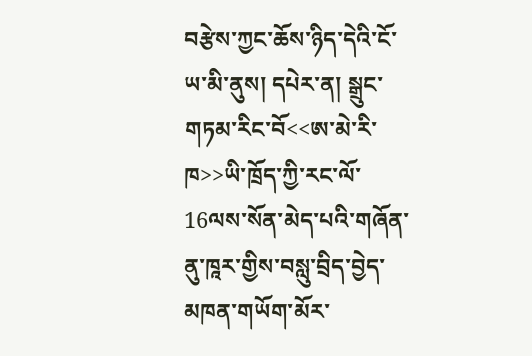བརྩེས་ཀྱང་ཆོས་ཉིད་དེའི་ངོ་ཡ་མི་ནུས། དཔེར་ན། སྒྲུང་གཏམ་རིང་བོ<<ཨ་མེ་རི་ཁ>>ཡི་ཁྲོད་ཀྱི་རང་ལོ་16ལས་སོན་མེད་པའི་གཞོན་ནུ་ཁཱར་གྱིས་བསླུ་བྲིད་བྱེད་མཁན་གཡོག་མོར་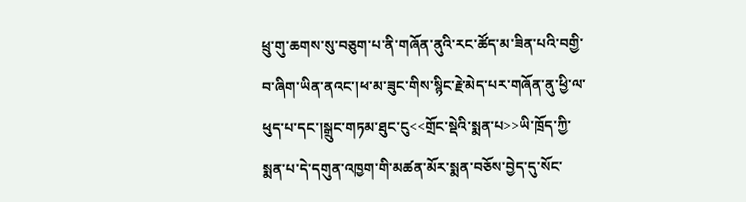ཕྲུ་གུ་ཆགས་སུ་བཅུག་པ་ནི་གཞོན་ནུའི་རང་ཚོད་མ་ཟིན་པའི་བགྱི་བ་ཞིག་ཡིན་ནའང་།ཕ་མ་ཟུང་གིས་སྙིང་རྗེ་མེད་པར་གཞོན་ནུ་ཕྱི་ལ་ཕུད་པ་དང་།སྒྲུང་གཏམ་ཐུང་ངུ<<གྲོང་སྡེའི་སྨན་པ>>ཡི་ཁྲོད་ཀྱི་སྨན་པ་དེ་དགུན་འཁྱག་གི་མཚན་མོར་སྨན་བཅོས་བྱེད་དུ་སོང་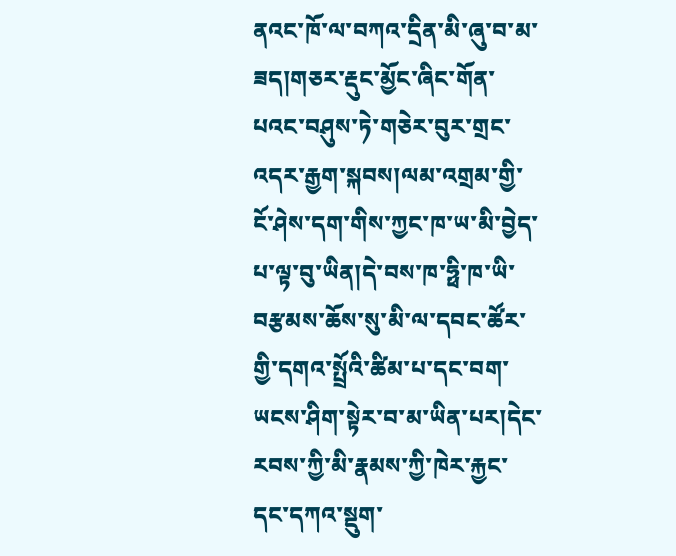ནའང་ཁོ་ལ་བཀའ་དྲིན་མི་ཞུ་བ་མ་ཟད།གཅར་རྡུང་མྱོང་ཞིང་གོན་པའང་བཤུས་ཏེ་གཅེར་བུར་གྲང་འདར་རྒྱག་སྐབས།ལམ་འགྲམ་གྱི་ངོ་ཤེས་དག་གིས་ཀྱང་ཁ་ཡ་མི་བྱེད་པ་ལྟ་བུ་ཡིན།དེ་བས་ཁ་ཧྥི་ཁ་ཡི་བརྩམས་ཆོས་སུ་མི་ལ་དབང་ཚོར་གྱི་དགའ་སྤྲོའི་ཚིམ་པ་དང་བག་ཡངས་ཤིག་སྟེར་བ་མ་ཡིན་པར།དེང་རབས་ཀྱི་མི་རྣམས་ཀྱི་ཁེར་རྐྱང་དང་དཀའ་སྡུག་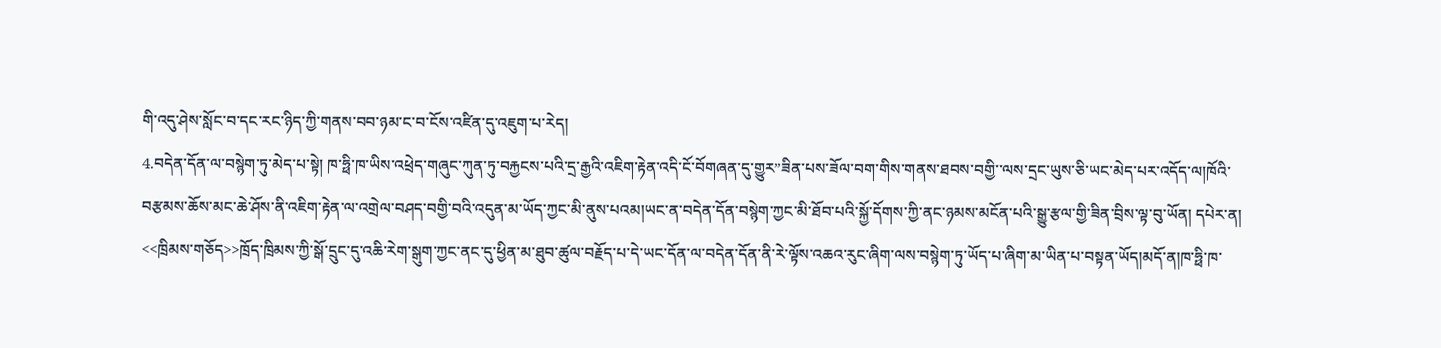གི་འདུ་ཤེས་སློང་བ་དང་རང་ཉིད་ཀྱི་གནས་བབ་ཉམ་ང་བ་ངོས་འཛིན་དུ་འཇུག་པ་རེད།
4.བདེན་དོན་ལ་བསྙེག་ཏུ་མེད་པ་སྟེ། ཁ་ཧྥི་ཁ་ཡིས་འཕྲེད་གཞུང་ཀུན་ཏུ་བརྐྱངས་པའི་དྲ་རྒྱའི་འཇིག་རྟེན་འདི་ངོ་བོགཞན་དུ་གྱུར”ཟིན་པས་ཟོལ་བག་གིས་གནས་ཐབས་བགྱི་་ལས་དྲང་ཡུས་ཅི་ཡང་མེད་པར་འདོད་ལ།ཁོའི་བརྩམས་ཆོས་མང་ཆེ་ཤོས་ནི་འཇིག་རྟེན་ལ་འགྲེལ་བཤད་བགྱི་བའི་འདུན་མ་ཡོད་ཀྱང་མི་ནུས་པའམ།ཡང་ན་བདེན་དོན་བསྙེག་ཀྱང་མི་ཐོབ་པའི་སྐྱོ་དོགས་ཀྱི་ནང་ཉམས་མངོན་པའི་སྒྱུ་རྩལ་གྱི་ཟིན་བྲིས་ལྟ་བུ་ཡོན། དཔེར་ན། <<ཁྲིམས་གཅོད>>ཁྲོད་ཁྲིམས་ཀྱི་སྒོ་དྲུང་དུ་འཆི་རེག་སྒུག་ཀྱང་ནང་དུ་ཕྱིན་མ་ཐུབ་ཚུལ་བརྗོད་པ་དེ་ཡང་དོན་ལ་བདེན་དོན་ནི་རེ་ལྟོས་འཆའ་རུང་ཞིག་ལས་བསྙེག་ཏུ་ཡོད་པ་ཞིག་མ་ཡིན་པ་བསྟན་ཡོད།མདོ་ན།ཁ་ཧྥི་ཁ་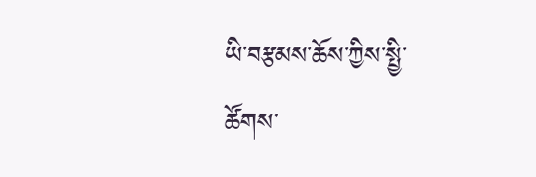ཡི་བརྩམས་ཆོས་ཀྱིས་སྤྱི་ཚོགས་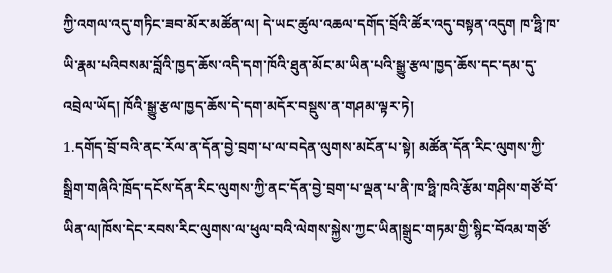ཀྱི་འགལ་འདུ་གཏིང་ཟབ་མོར་མཚོན་ལ། དེ་ཡང་ཚུལ་འཆལ་དགོད་བྲོའི་ཚོར་འདུ་བསྟན་འདུག ཁ་ཧྥི་ཁ་ཡི་རྣམ་པའིབསམ་བློའི་ཁྱད་ཆོས་འདི་དག་ཁོའི་ཐུན་མོང་མ་ཡིན་པའི་སྒྱུ་རྩལ་ཁྱད་ཆོས་དང་དམ་དུ་འབྲེལ་ཡོད། ཁོའི་སྒྱུ་རྩལ་ཁྱད་ཆོས་དེ་དག་མདོར་བསྡུས་ན་གཤམ་ལྟར་ཏེ།
1.དགོད་བྲོ་བའི་ནང་རོལ་ན་དོན་བྱེ་བྲག་པ་ལ་བདེན་ལུགས་མངོན་པ་སྟེ། མཚོན་དོན་རིང་ལུགས་ཀྱི་སྒྲིག་གཞིའི་ཁྲོད་དངོས་དོན་རིང་ལུགས་ཀྱི་ནང་དོན་བྱེ་བྲག་པ་ལྡན་པ་ནི་ཁ་ཧྥི་ཁའི་རྩོམ་གཤིས་གཙོ་བོ་ཡིན་ལ།ཁོས་དེང་རབས་རིང་ལུགས་ལ་ཕུལ་བའི་ལེགས་སྐྱེས་ཀྱང་ཡིན།སྒྲུང་གཏམ་གྱི་སྙིང་བོའམ་གཙོ་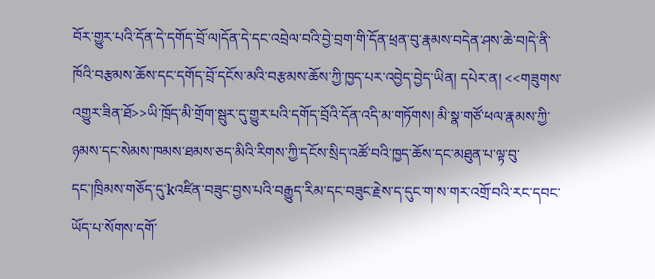བོར་གྱུར་པའི་དོན་དེ་དགོད་བྲོ་ལ།དོན་དེ་དང་འབྲེལ་བའི་བྱེ་བྲག་གི་དོན་ཕྲན་བུ་རྣམས་བདེན་ཤས་ཆེ་བ།དེ་ནི་ཁོའི་བརྩམས་ཆོས་དང་དགོད་བྲོ་དངོས་མའི་བརྩམས་ཆོས་ཀྱི་ཁྱད་པར་འབྱེད་བྱེད་ཡིན། དཔེར་ན། <<གཟུགས་འགྱུར་ཟིན་ཐོ>>ཡི་ཁྲོད་མི་གྲོག་སྦུར་དུ་གྱུར་པའི་དགོད་བྲོའི་དོན་འདི་མ་གཏོགས། མི་སྣ་གཙོ་ཕལ་རྣམས་ཀྱི་ཉམས་དང་སེམས་ཁམས་ཐམས་ཅད་མིའི་རིགས་ཀྱི་དངོས་སྲིད་འཚོ་བའི་ཁྱད་ཆོས་དང་མཐུན་པ་ལྟ་བུ་དང་།ཁྲིམས་གཅོད་དུ་kའཛིན་བཟུང་བྱས་པའི་བརྒྱུད་རིམ་དང་བཟུང་རྗེས་ད་དུང་ག་ས་གར་འགྲོ་བའི་རང་དབང་ཡོད་པ་སོགས་དགོ་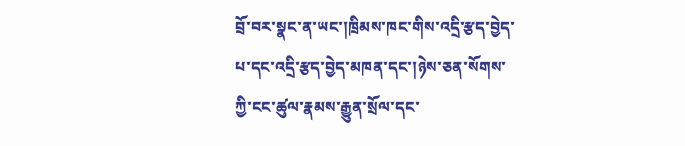བྲོ་བར་སྣང་ན་ཡང་།ཁྲིམས་ཁང་གིས་འདྲི་རྩད་བྱེད་པ་དང་འདྲི་རྩད་བྱེད་མཁན་དང་།ཉེས་ཅན་སོགས་ཀྱི་ངང་ཚུལ་རྣམས་རྒྱུན་སྲོལ་དང་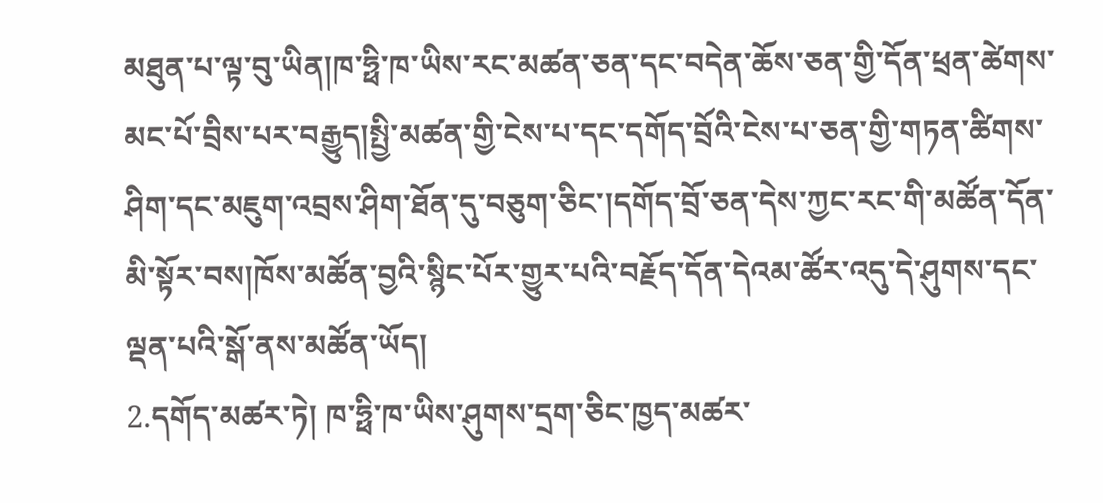མཐུན་པ་ལྟ་བུ་ཡིན།ཁ་ཧྥི་ཁ་ཡིས་རང་མཚན་ཅན་དང་བདེན་ཆོས་ཅན་གྱི་དོན་ཕྲན་ཚེགས་མང་པོ་བྲིས་པར་བརྒྱུད།སྤྱི་མཚན་གྱི་ངེས་པ་དང་དགོད་བྲོའི་ངེས་པ་ཅན་གྱི་གཏན་ཚིགས་ཤིག་དང་མཇུག་འབྲས་ཤིག་ཐོན་དུ་བཅུག་ཅིང་།དགོད་བྲོ་ཅན་དེས་ཀྱང་རང་གི་མཚོན་དོན་མི་སྟོར་བས།ཁོས་མཚོན་བྱའི་སྙིང་པོར་གྱུར་པའི་བརྗོད་དོན་དེའམ་ཚོར་འདུ་དེ་ཤུགས་དང་ལྡན་པའི་སྒོ་ནས་མཚོན་ཡོད།
2.དགོད་མཚར་ཏེ། ཁ་ཧྥི་ཁ་ཡིས་ཤུགས་དྲག་ཅིང་ཁྱད་མཚར་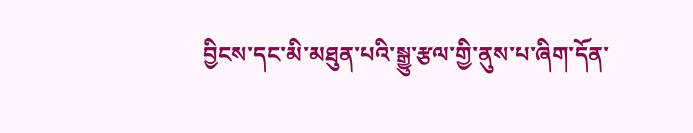བྱིངས་དང་མི་མཐུན་པའི་སྒྱུ་རྩལ་གྱི་ནུས་པ་ཞིག་དོན་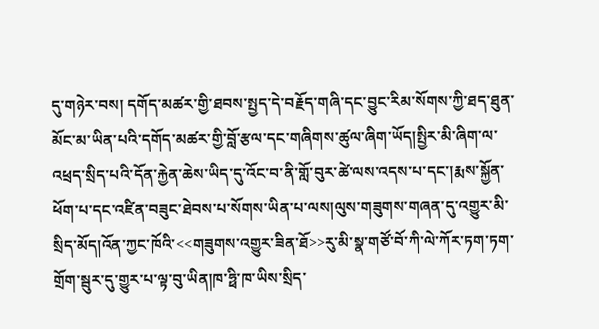དུ་གཉེར་བས། དགོད་མཚར་གྱི་ཐབས་སྤྱད་དེ་བརྗོད་གཞི་དང་བྱུང་རིམ་སོགས་ཀྱི་ཐད་ཐུན་མོང་མ་ཡིན་པའི་དགོད་མཚར་གྱི་བློ་རྩལ་དང་གཞིགས་ཚུལ་ཞིག་ཡོད།སྤྱིར་མི་ཞིག་ལ་འཕྲད་སྲིད་པའི་དོན་རྐྱེན་ཆེས་ཡིད་དུ་འོང་བ་ནི་གློ་བུར་ཚེ་ལས་འདས་པ་དང་།རྨས་སྐྱོན་ཕོག་པ་དང་འཛིན་བཟུང་ཐེབས་པ་སོགས་ཡིན་པ་ལས།ལུས་གཟུགས་གཞན་དུ་འགྱུར་མི་སྲིད་མོད།འོན་ཀྱང་ཁོའི་<<གཟུགས་འགྱུར་ཟིན་ཐོ>>རུ་མི་སྣ་གཙོ་བོ་ཀི་ལེ་ཀོར་ཏག་ཏག་གྲོག་སྦུར་དུ་གྱུར་པ་ལྟ་བུ་ཡིན།ཁ་ཧྥི་ཁ་ཡིས་སྲིད་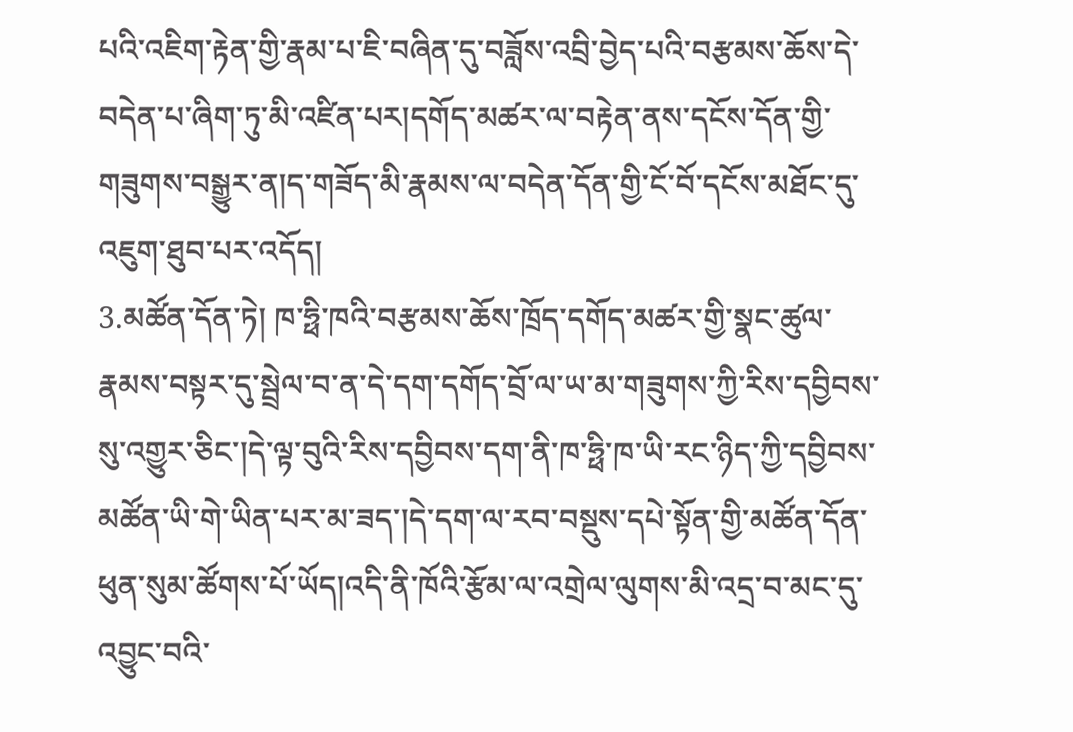པའི་འཇིག་རྟེན་གྱི་རྣམ་པ་ཇི་བཞིན་དུ་བཟློས་འབྲི་བྱེད་པའི་བརྩམས་ཆོས་དེ་བདེན་པ་ཞིག་ཏུ་མི་འཛིན་པར།དགོད་མཚར་ལ་བརྟེན་ནས་དངོས་དོན་གྱི་གཟུགས་བསྒྱུར་ན།ད་གཟོད་མི་རྣམས་ལ་བདེན་དོན་གྱི་ངོ་བོ་དངོས་མཐོང་དུ་འཇུག་ཐུབ་པར་འདོད།
3.མཚོན་དོན་ཏེ། ཁ་ཧྥི་ཁའི་བརྩམས་ཆོས་ཁྲོད་དགོད་མཚར་གྱི་སྣང་ཚུལ་རྣམས་བསྟར་དུ་སྦྲེལ་བ་ན་དེ་དག་དགོད་བྲོ་ལ་ཡ་མ་གཟུགས་ཀྱི་རིས་དབྱིབས་སུ་འགྱུར་ཅིང་།དེ་ལྟ་བུའི་རིས་དབྱིབས་དག་ནི་ཁ་ཧྥི་ཁ་ཡི་རང་ཉིད་ཀྱི་དབྱིབས་མཚོན་ཡི་གེ་ཡིན་པར་མ་ཟད་།དེ་དག་ལ་རབ་བསྡུས་དཔེ་སྟོན་གྱི་མཚོན་དོན་ཕུན་སུམ་ཚོགས་པོ་ཡོད།འདི་ནི་ཁོའི་རྩོམ་ལ་འགྲེལ་ལུགས་མི་འདྲ་བ་མང་དུ་འབྱུང་བའི་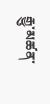རྒྱུ་མཚན་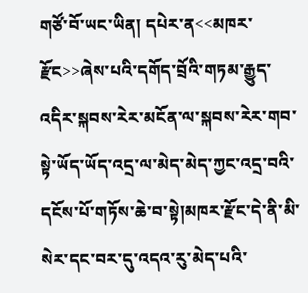གཙོ་བོ་ཡང་ཡིན། དཔེར་ན<<མཁར་རྫོང>>ཞེས་པའི་དགོད་བྲོའི་གཏམ་རྒྱུད་འདིར་སྐབས་རེར་མངོན་ལ་སྐབས་རེར་གབ་སྟེ་ཡོད་ཡོད་འདྲ་ལ་མེད་མེད་ཀྱང་འདྲ་བའི་དངོས་པོ་གཏོས་ཆེ་བ་སྟེ།མཁར་རྫོང་དེ་ནི་མི་སེར་དང་བར་དུ་འདའ་རུ་མེད་པའི་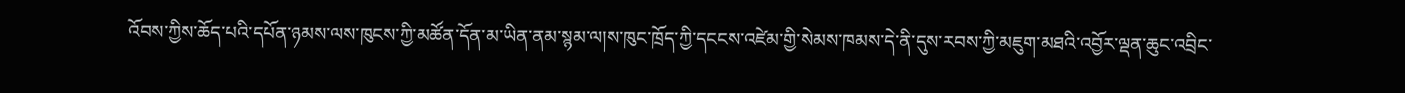འོབས་ཀྱིས་ཆོད་པའི་དཔོན་ཉམས་ལས་ཁུངས་ཀྱི་མཚོན་དོན་མ་ཡིན་ནམ་སྙམ་ལ།ས་ཁུང་ཁྲོད་ཀྱི་དངངས་འཛེམ་གྱི་སེམས་ཁམས་དེ་ནི་དུས་རབས་ཀྱི་མཇུག་མཐའི་འབྱོར་ལྡན་ཆུང་འབྲིང་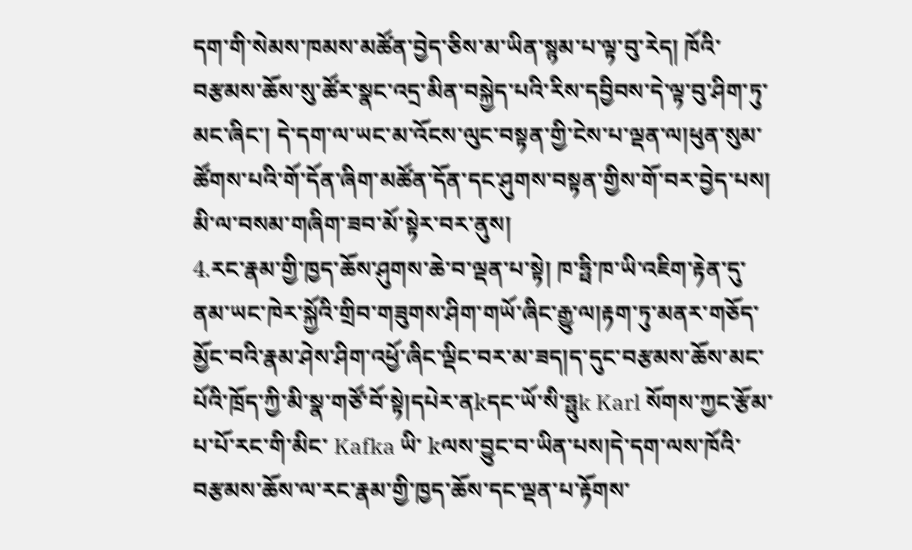དག་གི་སེམས་ཁམས་མཚོན་བྱེད་ཅིས་མ་ཡིན་སྙམ་པ་ལྟ་བུ་རེད། ཁོའི་བརྩམས་ཆོས་སུ་ཚོར་སྣང་འདྲ་མིན་བསྐྱེད་པའི་རིས་དབྱིབས་དེ་ལྟ་བུ་ཤིག་ཏུ་མང་ཞིང་། དེ་དག་ལ་ཡང་མ་འོངས་ལུང་བསྟན་གྱི་ངེས་པ་ལྡན་ལ།ཕུན་སུམ་ཚོགས་པའི་གོ་དོན་ཞིག་མཚོན་དོན་དང་ཤུགས་བསྟན་གྱིས་གོ་བར་བྱེད་པས། མི་ལ་བསམ་གཞིག་ཟབ་མོ་སྟེར་བར་ནུས།
4.རང་རྣམ་གྱི་ཁྱད་ཆོས་ཤུགས་ཆེ་བ་ལྡན་པ་སྟེ། ཁ་ཧྥི་ཁ་ཡི་འཇིག་རྟེན་དུ་ནམ་ཡང་ཁེར་སྐྱོའི་གྲིབ་གཟུགས་ཤིག་གཡོ་ཞིང་རྒྱུ་ལ།རྟག་ཏུ་མནར་གཅོད་མྱོང་བའི་རྣམ་ཤེས་ཤིག་འཕྱོ་ཞིང་ལྡིང་བར་མ་ཟད།ད་དུང་བརྩམས་ཆོས་མང་པོའི་ཁྲོད་ཀྱི་མི་སྣ་གཙོ་བོ་སྟེ།དཔེར་ནkདང་ཡོ་སི་ཧྥུk Karl སོགས་ཀྱང་རྩོམ་པ་པོ་རང་གི་མིང་ Kafka ཡི་ kལས་བྱུང་བ་ཡིན་པས།དེ་དག་ལས་ཁོའི་བརྩམས་ཆོས་ལ་རང་རྣམ་གྱི་ཁྱད་ཆོས་དང་ལྡན་པ་རྟོགས་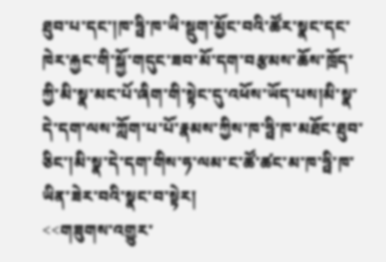ཐུབ་པ་དང་།ཁ་ཧྥི་ཁ་ཡི་སྡུག་མྱོང་བའི་ཚོར་སྣང་དང་ཁེར་རྐྱང་གི་སྐྱོ་གདུང་ཟབ་མོ་དག་བརྩམས་ཆོས་ཁྲོད་ཀྱི་མི་སྣ་མང་པོ་ཞིག་གི་སྟེང་དུ་འཕོས་ཡོད་པས།མི་སྣ་དེ་དག་ལས་ཀློག་པ་པོ་རྣམས་ཀྱིས་ཁ་ཧྥི་ཁ་མཐོང་ཐུབ་ཅིང་།མི་སྣ་དེ་དག་གིས་ཧ་ལམ་ང་ཚོ་ཚང་མ་ཁ་ཧྥི་ཁ་ཡིན་ཟེར་བའི་སྣང་བ་སྟེར།
<<གཟུགས་འགྱུར་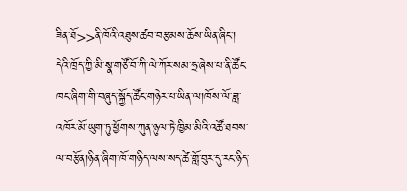ཟིན་ཐོ>>ནི་ཁོའི་འཐུས་ཚབ་བརྩམས་ཆོས་ཡིན་ཞིང་། དེའི་ཁྲོད་ཀྱི་མི་སྣ་གཙོ་བོ་ཀི་ལེ་ཀོར་སམ་ཧྲ་ཞེས་པ་ནི་ཚོང་ཁང་ཞིག་གི་བཞུད་སྐྱོད་ཚོང་གཉེར་པ་ཡིན་ལ།ཁོས་ལོ་ཟླ་འཁོར་མོ་ཡུག་ཏུ་ཕྱོགས་ཀུན་ཉུལ་ཏེ་ཁྱིམ་མིའི་འཚོ་ཐབས་ལ་བརྩོན།ཉིན་ཞིག་ཁོ་གཉིད་ལས་སད་ཚེ་གློ་བུར་དུ་རང་ཉིད་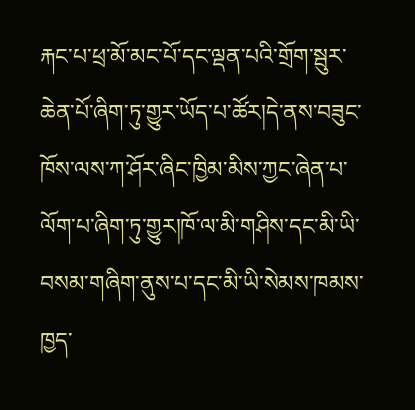རྐང་པ་ཕྲ་མོ་མང་པོ་དང་ལྡན་པའི་གྲོག་སྦུར་ཆེན་པོ་ཞིག་ཏུ་གྱུར་ཡོད་པ་ཚོར།དེ་ནས་བཟུང་ཁོས་ལས་ཀ་ཤོར་ཞིང་ཁྱིམ་མིས་ཀྱང་ཞེན་པ་ལོག་པ་ཞིག་ཏུ་གྱུར།ཁོ་ལ་མི་གཤིས་དང་མི་ཡི་བསམ་གཞིག་ནུས་པ་དང་མི་ཡི་སེམས་ཁམས་ཁྱད་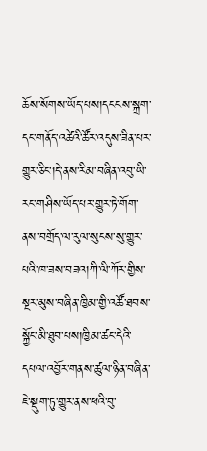ཆོས་སོགས་ཡོད་པས།དངངས་སྐྲག་དང་གནོད་འཚེའི་ཚོར་འདུས་ཟིན་པར་གྱུར་ཅིང་།དེ་ནས་རིམ་བཞིན་འབུ་ཡི་རང་གཤིས་ཡོད་པར་གྱུར་ཏེ་གོག་ནས་བགྲོད་ལ་རུལ་སུངས་སུ་གྱུར་པའི་ཁ་ཟས་བཟའ།ཀི་ལི་ཀོར་གྱིས་སྔར་མུས་བཞིན་ཁྱིམ་གྱི་འཚོ་ཐབས་སྐྱོང་མི་ཐུབ་པས།ཁྱིམ་ཚང་དེའི་དཔལ་འབྱོར་གནས་ཚུལ་ཉིན་བཞིན་ཇེ་སྡུག་ཏུ་གྱུར་ནས་ཕའི་བུ་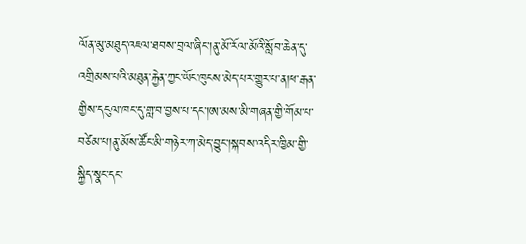ལོན་མུ་མཐུད་འཇལ་ཐབས་བྲལ་ཞིང་།ནུ་མོ་རོལ་མོའི་སློབ་ཆེན་དུ་འགྲིམས་པའི་མཐུན་རྐྱེན་ཀྱང་ཡོང་ཁུངས་མེད་པར་གྱུར་པ་ན།ཕ་རྒན་གྱིས་དངུལ་ཁང་དུ་གླ་བ་བྱས་པ་དང་།ཨ་མས་མི་གཞན་གྱི་གོམ་པ་བཙེམ་པ།ནུ་མོས་ཚོང་མི་གཉེར་ཀ་མེད་བྱུང་།སྐབས་འདིར་ཁྱིམ་གྱི་སྐྱིད་སྣང་དང་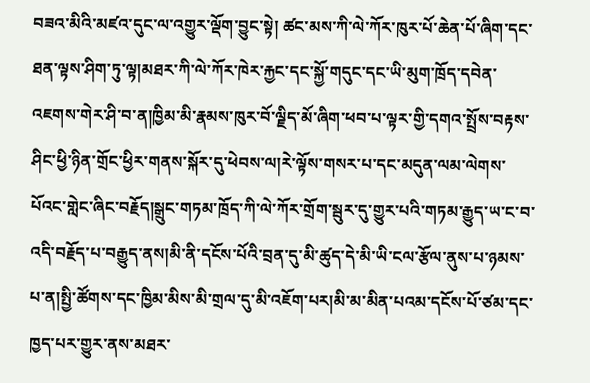བཟའ་མིའི་མཛའ་དུང་ལ་འགྱུར་ལྡོག་བྱུང་སྟེ། ཚང་མས་ཀི་ལེ་ཀོར་ཁུར་པོ་ཆེན་པོ་ཞིག་དང་ཐན་ལྟས་ཤིག་ཏུ་ལྟ།མཐར་ཀི་ལེ་ཀོར་ཁེར་རྐྱང་དང་སྐྱོ་གདུང་དང་ཡི་མུག་ཁྲོད་དབེན་འཇགས་གེར་ཤི་བ་ན།ཁྱིམ་མི་རྣམས་ཁུར་བོ་ལྗིད་མོ་ཞིག་ཕབ་པ་ལྟར་གྱི་དགའ་སྤྲོས་བརྟས་ཤིང་ཕྱི་ཉིན་གྲོང་ཕྱིར་གནས་སྐོར་དུ་ཕེབས་ལ།རེ་ལྟོས་གསར་པ་དང་མདུན་ལམ་ལེགས་པོའང་གླེང་ཞིང་བརྗོད།སྒྲུང་གཏམ་ཁྲོད་ཀི་ལེ་ཀོར་གྲོག་སྦུར་དུ་གྱུར་པའི་གཏམ་རྒྱུད་ཡ་ང་བ་འདི་བརྗོད་པ་བརྒྱུད་ནས།མི་ནི་དངོས་པོའི་བྲན་དུ་མི་ཚུད་དེ་མི་ཡི་ངལ་རྩོལ་ནུས་པ་ཉམས་པ་ན།སྤྱི་ཚོགས་དང་ཁྱིམ་མིས་མི་གྲལ་དུ་མི་འཇོག་པར།མི་མ་མིན་པའམ་དངོས་པོ་ཙམ་དང་ཁྱད་པར་གྱུར་ནས་མཐར་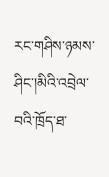རང་གཤིས་ཉམས་ཤིང་།མིའི་འབྲེལ་བའི་ཁྲོད་ཐ་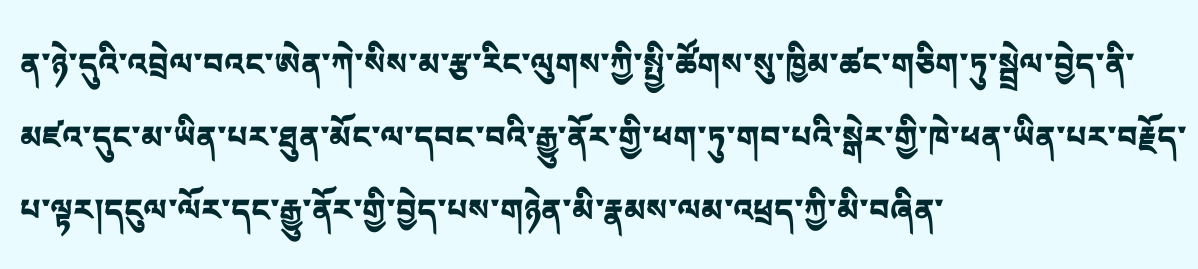ན་ཉེ་དུའི་འབྲེལ་བའང་ཨེན་ཀེ་སིས་མ་རྩ་རིང་ལུགས་ཀྱི་སྤྱི་ཚོགས་སུ་ཁྱིམ་ཚང་གཅིག་ཏུ་སྦྲེལ་བྱེད་ནི་མཛའ་དུང་མ་ཡིན་པར་ཐུན་མོང་ལ་དབང་བའི་རྒྱུ་ནོར་གྱི་ཕག་ཏུ་གབ་པའི་སྒེར་གྱི་ཁེ་ཕན་ཡིན་པར་བརྗོད་པ་ལྟར།དངུལ་ལོར་དང་རྒྱུ་ནོར་གྱི་བྱེད་པས་གཉེན་མི་རྣམས་ལམ་འཕྲད་ཀྱི་མི་བཞིན་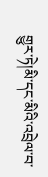གྱུར་ཏེ།མི་དང་མིའི་འབྲེལ་བ་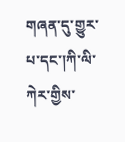གཞན་དུ་གྱུར་པ་དང་།ཀི་ལི་ཀེར་གྱིས་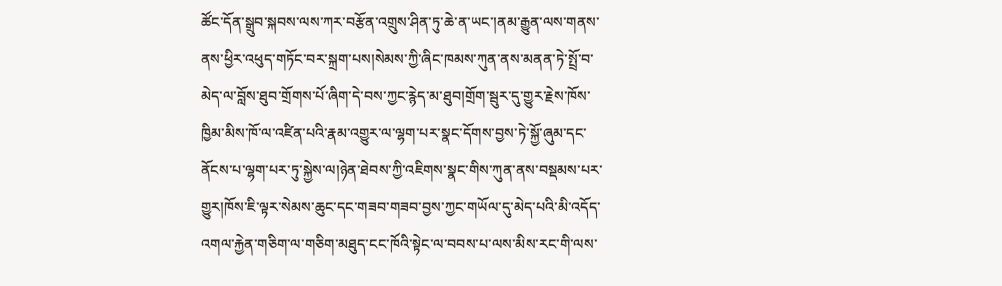ཚོང་དོན་སྒྲུབ་སྐབས་ལས་ཀར་བརྩོན་འགྲུས་ཤིན་ཏུ་ཆེ་ན་ཡང་།ནམ་རྒྱུན་ལས་གནས་ནས་ཕྱིར་འཕུད་གཏོང་བར་སྐྲག་པས།སེམས་ཀྱི་ཞིང་ཁམས་ཀུན་ནས་མནན་ཏེ་སྤྲོ་བ་མེད་ལ་བློས་ཐུབ་གྲོགས་པོ་ཞིག་དེ་བས་ཀྱང་རྙེད་མ་ཐུབ།གྲོག་སྦུར་དུ་གྱུར་རྗེས་ཁོས་ཁྱིམ་མིས་ཁོ་ལ་འཛིན་པའི་རྣམ་འགྱུར་ལ་ལྷག་པར་སྣང་དོགས་བྱས་ཏེ་སྐྱོ་ཞུམ་དང་ནོངས་པ་ལྷག་པར་ཏུ་སྐྱེས་ལ།ཉེན་ཐེབས་ཀྱི་འཇིགས་སྣང་གིས་ཀུན་ནས་བསྡམས་པར་གྱུར།ཁོས་ཇི་ལྟར་སེམས་ཆུང་དང་གཟབ་གཟབ་བྱས་ཀྱང་གཡོལ་དུ་མེད་པའི་མི་འདོད་འགལ་རྐྱེན་གཅིག་ལ་གཅིག་མཐུད་ངང་ཁོའི་སྟེང་ལ་བབས་པ་ལས་མིས་རང་གི་ལས་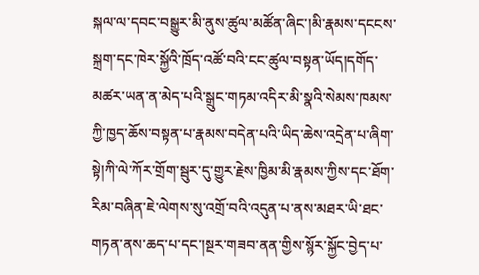སྐལ་ལ་དབང་བསྒྱུར་མི་ནུས་ཚུལ་མཚོན་ཞིང་།མི་རྣམས་དངངས་སྐྲག་དང་ཁེར་སྐྱོའི་ཁྲོད་འཚོ་བའི་ངང་ཚུལ་བསྟན་ཡོད།དགོད་མཚར་ཡན་ན་མེད་པའི་སྒྲུང་གཏམ་འདིར་མི་སྣའི་སེམས་ཁམས་ཀྱི་ཁྱད་ཆོས་བསྟན་པ་རྣམས་བདེན་པའི་ཡིད་ཆེས་འདྲེན་པ་ཞིག་སྟེ།ཀི་ལེ་ཀོར་གྲོག་སྦུར་དུ་གྱུར་རྗེས་ཁྱིམ་མི་རྣམས་ཀྱིས་དང་ཐོག་རིམ་བཞིན་ཇེ་ལེགས་སུ་འགྲོ་བའི་འདུན་པ་ནས་མཐར་ཡི་ཐང་གཏན་ནས་ཆད་པ་དང་།སྔར་གཟབ་ནན་གྱིས་སྙོར་སྐྱོང་བྱེད་པ་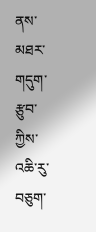ནས་མཐར་གདུག་རྩུབ་ཀྱིས་འཆི་རུ་བཅུག་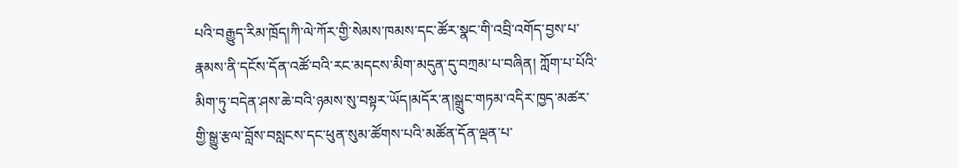པའི་བརྒྱུད་རིམ་ཁྲོད།ཀི་ལེ་ཀོར་གྱི་སེམས་ཁམས་དང་ཚོར་སྣང་གི་འབྲི་འགོད་བྱས་པ་རྣམས་ནི་དངོས་དོན་འཚོ་བའི་རང་མདངས་མིག་མདུན་དུ་བཀྲམ་པ་བཞིན། ཀློག་པ་པོའི་མིག་ཏུ་བདེན་ཤས་ཆེ་བའི་ཉམས་སུ་བསྟར་ཡོད།མདོར་ན།སྒྲུང་གཏམ་འདིར་ཁྱད་མཚར་གྱི་སྒྱུ་རྩལ་བློས་བསླངས་དང་ཕུན་སུམ་ཚོགས་པའི་མཚོན་དོན་ལྡན་པ་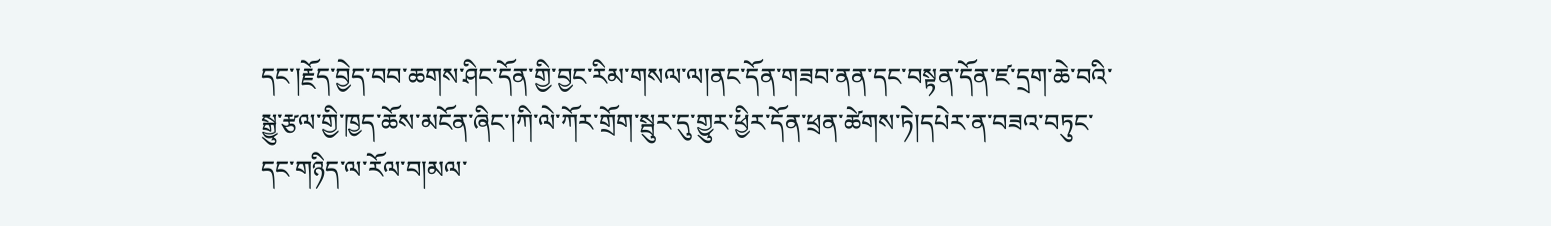དང་།རྗོད་བྱེད་བབ་ཆགས་ཤིང་དོན་གྱི་བྱང་རིམ་གསལ་ལ།ནང་དོན་གཟབ་ནན་དང་བསྟན་དོན་ཛ་དྲག་ཆེ་བའི་སྒྱུ་རྩལ་གྱི་ཁྱད་ཆོས་མངོན་ཞིང་།ཀི་ལེ་ཀོར་གྲོག་སྦུར་དུ་གྱུར་ཕྱིར་དོན་ཕྲན་ཚེགས་ཏེ།དཔེར་ན་བཟའ་བཏུང་དང་གཉིད་ལ་རོལ་བ།མལ་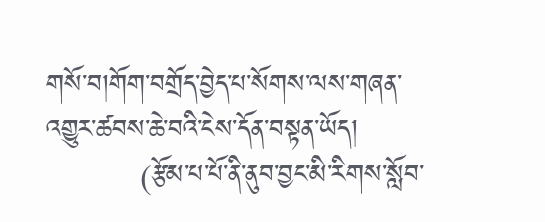གསོ་བ།གོག་བགྲོད་བྱེད་པ་སོགས་ལས་གཞན་འགྱུར་ཚབས་ཆེ་བའི་ངེས་དོན་བསྟན་ཡོད།
          (རྩོམ་པ་པོ་ནི་ནུབ་བྱང་མི་རིགས་སློབ་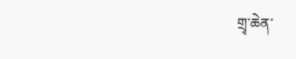གྲྭ་ཆེན་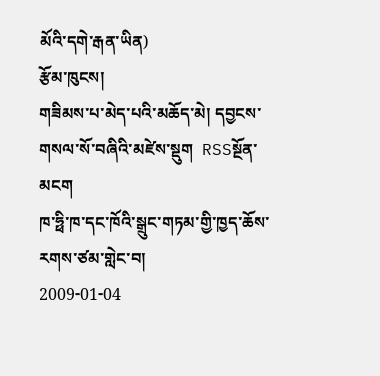མོའི་དགེ་རྒན་ཡིན)
རྩོམ་ཁུངས།
གཟིམས་པ་མེད་པའི་མཆོད་མེ། དབྱངས་གསལ་སོ་བཞིའི་མཛེས་སྡུག  RSSསྔོན་མངག
ཁ་ཧྥི་ཁ་དང་ཁོའི་སྒྲུང་གཏམ་གྱི་ཁྱད་ཆོས་རགས་ཙམ་གླེང་བ།
2009-01-04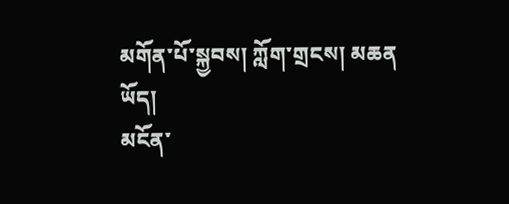མགོན་པོ་སྐྱབས། ཀློག་གྲངས། མཆན ཡོད།
མངོན་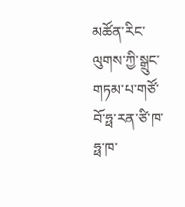མཚོན་རིང་ལུགས་ཀྱི་སྒྲུང་གཏམ་པ་གཙོ་བོ་ཧྥ་རན་ཙི་ཁ་ཧྥ་ཁ་